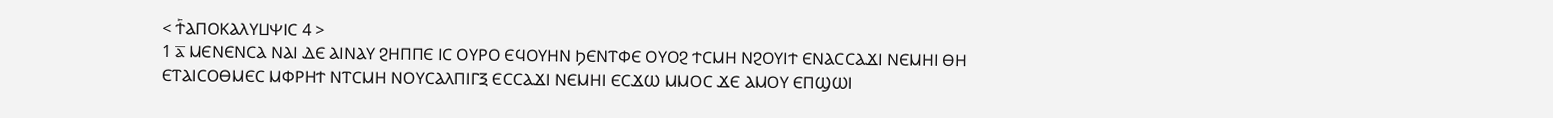< Ϯ⳰ⲀⲠⲞⲔⲀⲖⲨⳘⲮⲒⲤ 4 >
1 ⲁ̅ ⲘⲈⲚⲈⲚⲤⲀ ⲚⲀⲒ ⲆⲈ ⲀⲒⲚⲀⲨ ϨⲎⲠⲠⲈ ⲒⲤ ⲞⲨⲢⲞ ⲈϤⲞⲨⲎⲚ ϦⲈⲚⲦⲪⲈ ⲞⲨⲞϨ ϮⲤⲘⲎ ⲚϨⲞⲨⲒϮ ⲈⲚⲀⲤⲤⲀϪⲒ ⲚⲈⲘⲎⲒ ⲐⲎ ⲈⲦⲀⲒⲤⲞⲐⲘⲈⲤ ⲘⲪⲢⲎϮ ⲚⲦⲤⲘⲎ ⲚⲞⲨⲤⲀⲖⲠⲒⲄⲜ ⲈⲤⲤⲀϪⲒ ⲚⲈⲘⲎⲒ ⲈⲤϪⲰ ⲘⲘⲞⲤ ϪⲈ ⲀⲘⲞⲨ ⲈⲠϢⲰⲒ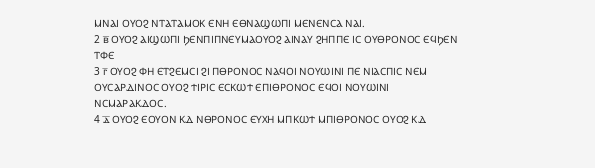ⲘⲚⲀⲒ ⲞⲨⲞϨ ⲚⲦⲀⲦⲀⲘⲞⲔ ⲈⲚⲎ ⲈⲐⲚⲀϢⲰⲠⲒ ⲘⲈⲚⲈⲚⲤⲀ ⲚⲀⲒ.
2 ⲃ̅ ⲞⲨⲞϨ ⲀⲒϢⲰⲠⲒ ϦⲈⲚⲠⲒⲠⲚⲈⲨⲘⲀⲞⲨⲞϨ ⲀⲒⲚⲀⲨ ϨⲎⲠⲠⲈ ⲒⲤ ⲞⲨⲐⲢⲞⲚⲞⲤ ⲈϤϦⲈⲚ ⲦⲪⲈ
3 ⲅ̅ ⲞⲨⲞϨ ⲪⲎ ⲈⲦϨⲈⲘⲤⲒ ϨⲒ ⲠⲐⲢⲞⲚⲞⲤ ⲚⲀϤⲞⲒ ⲚⲞⲨⲰⲒⲚⲒ ⲠⲈ ⲚⲒⲀⲤⲠⲒⲤ ⲚⲈⲘ ⲞⲨⲤⲀⲢⲆⲒⲚⲞⲤ ⲞⲨⲞϨ ϮⲒⲢⲒⲤ ⲈⲤⲔⲰϮ ⲈⲠⲒⲐⲢⲞⲚⲞⲤ ⲈϤⲞⲒ ⲚⲞⲨⲰⲒⲚⲒ ⲚⲤⲘⲀⲢⲀⲔⲆⲞⲤ.
4 ⲇ̅ ⲞⲨⲞϨ ⲈⲞⲨⲞⲚ ⲔⲆ ⲚⲐⲢⲞⲚⲞⲤ ⲈⲨⲬⲎ ⲘⲠⲔⲰϮ ⲘⲠⲒⲐⲢⲞⲚⲞⲤ ⲞⲨⲞϨ ⲔⲆ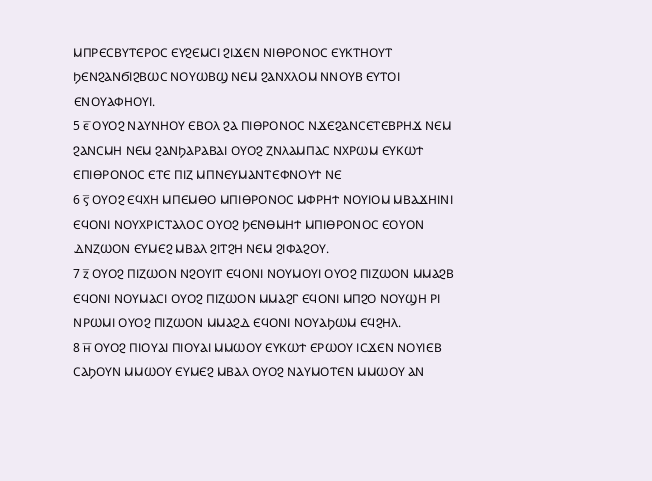ⲘⲠⲢⲈⲤⲂⲨⲦⲈⲢⲞⲤ ⲈⲨϨⲈⲘⲤⲒ ϨⲒϪⲈⲚ ⲚⲒⲐⲢⲞⲚⲞⲤ ⲈⲨⲔⲦⲎⲞⲨⲦ ϦⲈⲚϨⲀⲚϬⲒϨⲂⲰⲤ ⲚⲞⲨⲰⲂϢ ⲚⲈⲘ ϨⲀⲚⲬⲖⲞⲘ ⲚⲚⲞⲨⲂ ⲈⲨⲦⲞⲒ ⲈⲚⲞⲨⲀⲪⲎⲞⲨⲒ.
5 ⲉ̅ ⲞⲨⲞϨ ⲚⲀⲨⲚⲎⲞⲨ ⲈⲂⲞⲖ ϨⲀ ⲠⲒⲐⲢⲞⲚⲞⲤ ⲚϪⲈϨⲀⲚⲤⲈⲦⲈⲂⲢⲎϪ ⲚⲈⲘ ϨⲀⲚⲤⲘⲎ ⲚⲈⲘ ϨⲀⲚϦⲀⲢⲀⲂⲀⲒ ⲞⲨⲞϨ ⲌⲚⲖⲀⲘⲠⲀⲤ ⲚⲬⲢⲰⲘ ⲈⲨⲔⲰϮ ⲈⲠⲒⲐⲢⲞⲚⲞⲤ ⲈⲦⲈ ⲠⲒⲌ ⲘⲠⲚⲈⲨⲘⲀⲚⲦⲈⲪⲚⲞⲨϮ ⲚⲈ
6 ⲋ̅ ⲞⲨⲞϨ ⲈϤⲬⲎ ⲘⲠⲈⲘⲐⲞ ⲘⲠⲒⲐⲢⲞⲚⲞⲤ ⲘⲪⲢⲎϮ ⲚⲞⲨⲒⲞⲘ ⲘⲂⲀϪⲎⲒⲚⲒ ⲈϤⲞⲚⲒ ⲚⲞⲨⲬⲢⲒⲤⲦⲀⲖⲞⲤ ⲞⲨⲞϨ ϦⲈⲚⲐⲘⲎϮ ⲘⲠⲒⲐⲢⲞⲚⲞⲤ ⲈⲞⲨⲞⲚ ⲆⲚⲌⲰⲞⲚ ⲈⲨⲘⲈϨ ⲘⲂⲀⲖ ϨⲒⲦϨⲎ ⲚⲈⲘ ϨⲒⲪⲀϨⲞⲨ.
7 ⲍ̅ ⲞⲨⲞϨ ⲠⲒⲌⲰⲞⲚ ⲚϨⲞⲨⲒⲦ ⲈϤⲞⲚⲒ ⲚⲞⲨⲘⲞⲨⲒ ⲞⲨⲞϨ ⲠⲒⲌⲰⲞⲚ ⲘⲘⲀϨⲂ ⲈϤⲞⲚⲒ ⲚⲞⲨⲘⲀⲤⲒ ⲞⲨⲞϨ ⲠⲒⲌⲰⲞⲚ ⲘⲘⲀϨⲄ ⲈϤⲞⲚⲒ ⲘⲠϨⲞ ⲚⲞⲨϢⲎ ⲢⲒ ⲚⲢⲰⲘⲒ ⲞⲨⲞϨ ⲠⲒⲌⲰⲞⲚ ⲘⲘⲀϨⲆ ⲈϤⲞⲚⲒ ⲚⲞⲨⲀϦⲰⲘ ⲈϤϨⲎⲖ.
8 ⲏ̅ ⲞⲨⲞϨ ⲠⲒⲞⲨⲀⲒ ⲠⲒⲞⲨⲀⲒ ⲘⲘⲰⲞⲨ ⲈⲨⲔⲰϮ ⲈⲢⲰⲞⲨ ⲒⲤϪⲈⲚ ⲚⲞⲨⲒⲈⲂ ⲤⲀϦⲞⲨⲚ ⲘⲘⲰⲞⲨ ⲈⲨⲘⲈϨ ⲘⲂⲀⲖ ⲞⲨⲞϨ ⲚⲀⲨⲘⲞⲦⲈⲚ ⲘⲘⲰⲞⲨ ⲀⲚ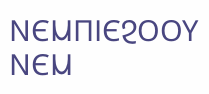ⲚⲈⲘⲠⲒⲈϨⲞⲞⲨ ⲚⲈⲘ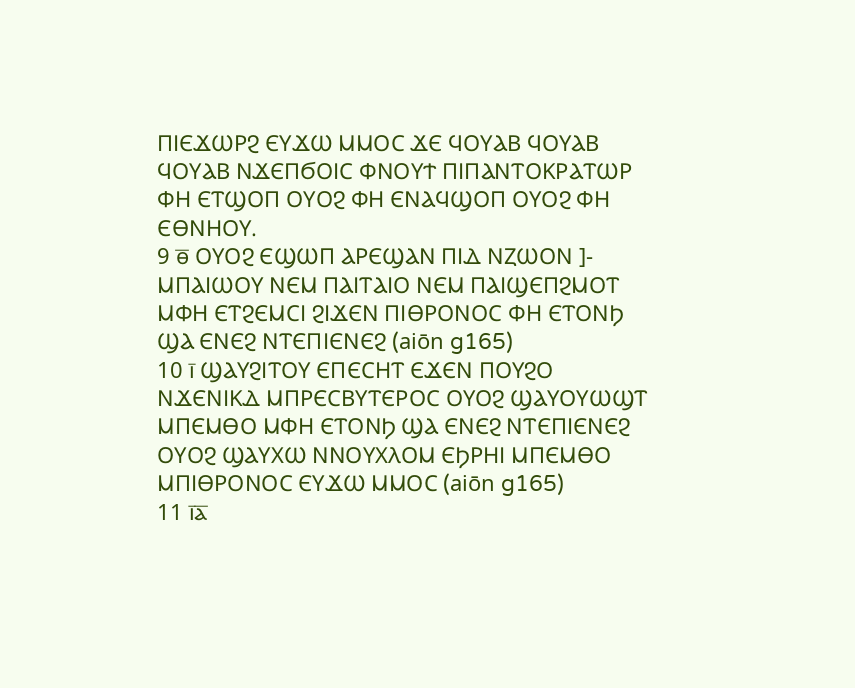ⲠⲒⲈϪⲰⲢϨ ⲈⲨϪⲰ ⲘⲘⲞⲤ ϪⲈ ϤⲞⲨⲀⲂ ϤⲞⲨⲀⲂ ϤⲞⲨⲀⲂ ⲚϪⲈⲠϬⲞⲒⲤ ⲪⲚⲞⲨϮ ⲠⲒⲠⲀⲚⲦⲞⲔⲢⲀⲦⲰⲢ ⲪⲎ ⲈⲦϢⲞⲠ ⲞⲨⲞϨ ⲪⲎ ⲈⲚⲀϤϢⲞⲠ ⲞⲨⲞϨ ⲪⲎ ⲈⲐⲚⲎⲞⲨ.
9 ⲑ̅ ⲞⲨⲞϨ ⲈϢⲰⲠ ⲀⲢⲈϢⲀⲚ ⲠⲒⲆ ⲚⲌⲰⲞⲚ ]- ⲘⲠⲀⲒⲰⲞⲨ ⲚⲈⲘ ⲠⲀⲒⲦⲀⲒⲞ ⲚⲈⲘ ⲠⲀⲒϢⲈⲠϨⲘⲞⲦ ⲘⲪⲎ ⲈⲦϨⲈⲘⲤⲒ ϨⲒϪⲈⲚ ⲠⲒⲐⲢⲞⲚⲞⲤ ⲪⲎ ⲈⲦⲞⲚϦ ϢⲀ ⲈⲚⲈϨ ⲚⲦⲈⲠⲒⲈⲚⲈϨ (aiōn g165)
10 ⲓ̅ ϢⲀⲨϨⲒⲦⲞⲨ ⲈⲠⲈⲤⲎⲦ ⲈϪⲈⲚ ⲠⲞⲨϨⲞ ⲚϪⲈⲚⲒⲔⲆ ⲘⲠⲢⲈⲤⲂⲨⲦⲈⲢⲞⲤ ⲞⲨⲞϨ ϢⲀⲨⲞⲨⲰϢⲦ ⲘⲠⲈⲘⲐⲞ ⲘⲪⲎ ⲈⲦⲞⲚϦ ϢⲀ ⲈⲚⲈϨ ⲚⲦⲈⲠⲒⲈⲚⲈϨ ⲞⲨⲞϨ ϢⲀⲨⲬⲰ ⲚⲚⲞⲨⲬⲖⲞⲘ ⲈϦⲢⲎⲒ ⲘⲠⲈⲘⲐⲞ ⲘⲠⲒⲐⲢⲞⲚⲞⲤ ⲈⲨϪⲰ ⲘⲘⲞⲤ (aiōn g165)
11 ⲓ̅ⲁ̅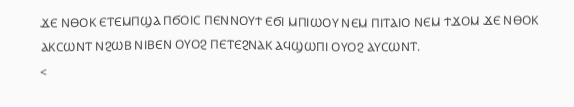ϪⲈ ⲚⲐⲞⲔ ⲈⲦⲈⲘⲠϢⲀ ⲠϬⲞⲒⲤ ⲠⲈⲚⲚⲞⲨϮ ⲈϬⲒ ⲘⲠⲒⲰⲞⲨ ⲚⲈⲘ ⲠⲒⲦⲀⲒⲞ ⲚⲈⲘ ϮϪⲞⲘ ϪⲈ ⲚⲐⲞⲔ ⲀⲔⲤⲰⲚⲦ ⲚϨⲰⲂ ⲚⲒⲂⲈⲚ ⲞⲨⲞϨ ⲠⲈⲦⲈϨⲚⲀⲔ ⲀϤϢⲰⲠⲒ ⲞⲨⲞϨ ⲀⲨⲤⲰⲚⲦ.
<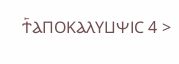Ϯ⳰ⲀⲠⲞⲔⲀⲖⲨⳘⲮⲒⲤ 4 >